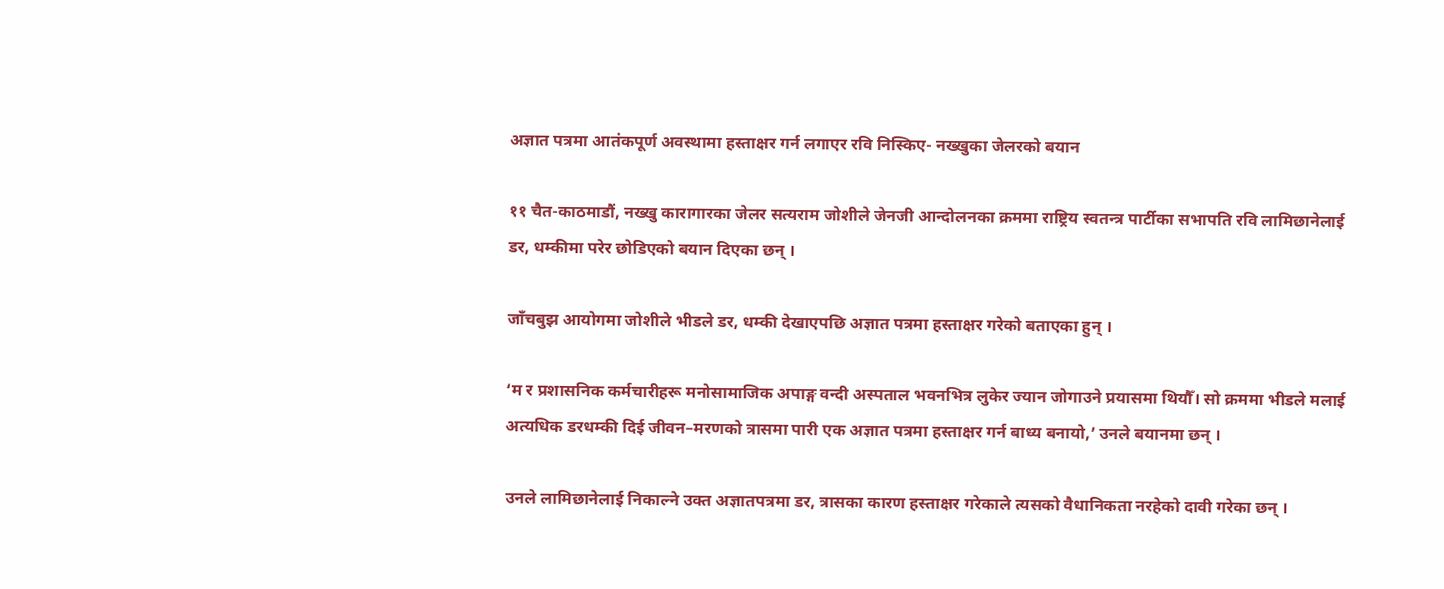अज्ञात पत्रमा आतंकपूर्ण अवस्थामा हस्ताक्षर गर्न लगाएर रवि निस्किए- नख्खुका जेलरको बयान

११ चैत-काठमाडौं, नख्खु कारागारका जेलर सत्यराम जोशीले जेनजी आन्दोलनका क्रममा राष्ट्रिय स्वतन्त्र पार्टीका सभापति रवि लामिछानेलाई डर, धम्कीमा परेर छोडिएको बयान दिएका छन् ।

जाँचबुझ आयोगमा जोशीले भीडले डर, धम्की देखाएपछि अज्ञात पत्रमा हस्ताक्षर गरेको बताएका हुन् ।

‘म र प्रशासनिक कर्मचारीहरू मनोसामाजिक अपाङ्ग वन्दी अस्पताल भवनभित्र लुकेर ज्यान जोगाउने प्रयासमा थियौँ। सो क्रममा भीडले मलाई अत्यधिक डरधम्की दिई जीवन–मरणको त्रासमा पारी एक अज्ञात पत्रमा हस्ताक्षर गर्न बाध्य बनायो,’ उनले बयानमा छन् ।

उनले लामिछानेलाई निकाल्ने उक्त अज्ञातपत्रमा डर, त्रासका कारण हस्ताक्षर गरेकाले त्यसको वैधानिकता नरहेको दावी गरेका छन् ।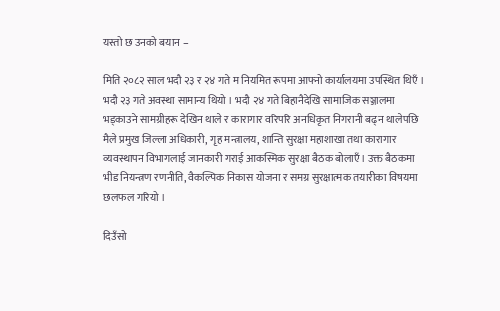यस्तो छ उनको बयान –

मिति २०८२ साल भदौ २३ र २४ गते म नियमित रूपमा आफ्नो कार्यालयमा उपस्थित थिएँ । भदौ २३ गते अवस्था सामान्य थियो । भदौ २४ गते बिहानैदेखि सामाजिक सञ्जालमा भड्काउने सामग्रीहरू देखिन थाले र कारागार वरिपरि अनधिकृत निगरानी बढ्न थालेपछि मैले प्रमुख जिल्ला अधिकारी, गृह मन्त्रालय, शान्ति सुरक्षा महाशाखा तथा कारागार व्यवस्थापन विभागलाई जानकारी गराई आकस्मिक सुरक्षा बैठक बोलाएँ। उक्त बैठकमा भीड नियन्त्रण रणनीति, वैकल्पिक निकास योजना र समग्र सुरक्षात्मक तयारीका विषयमा छलफल गरियो ।

दिउँसो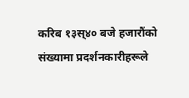करिब १३स्४० बजे हजारौंको संख्यामा प्रदर्शनकारीहरूले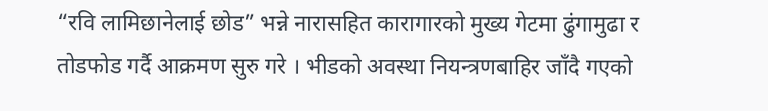“रवि लामिछानेलाई छोड” भन्ने नारासहित कारागारको मुख्य गेटमा ढुंगामुढा र तोडफोड गर्दै आक्रमण सुरु गरे । भीडको अवस्था नियन्त्रणबाहिर जाँदै गएको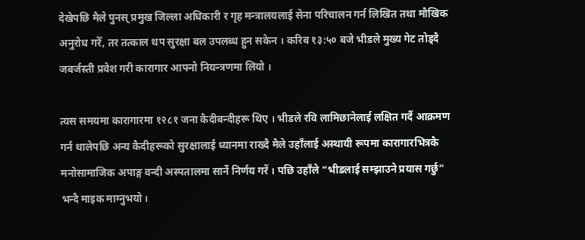देखेपछि मैले पुनस् प्रमुख जिल्ला अधिकारी र गृह मन्त्रालयलाई सेना परिचालन गर्न लिखित तथा मौखिक अनुरोध गरेँ, तर तत्काल थप सुरक्षा बल उपलब्ध हुन सकेन । करिब १३:५० बजे भीडले मुख्य गेट तोड्दै जबर्जस्ती प्रवेश गरी कारागार आफ्नो नियन्त्रणमा लियो ।

त्यस समयमा कारागारमा १२८१ जना कैदीबन्दीहरू थिए । भीडले रवि लामिछानेलाई लक्षित गर्दै आक्रमण गर्न थालेपछि अन्य कैदीहरूको सुरक्षालाई ध्यानमा राख्दै मैले उहाँलाई अस्थायी रूपमा कारागारभित्रकै मनोसामाजिक अपाङ्ग वन्दी अस्पतालमा सार्ने निर्णय गरें । पछि उहाँले “भीडलाई सम्झाउने प्रयास गर्छु” भन्दै माइक माग्नुभयो।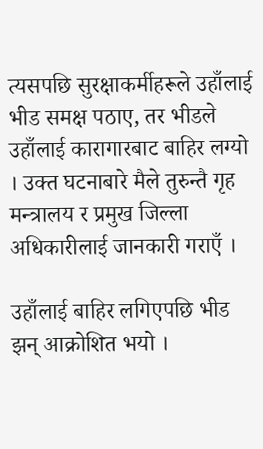त्यसपछि सुरक्षाकर्मीहरूले उहाँलाई भीड समक्ष पठाए, तर भीडले उहाँलाई कारागारबाट बाहिर लग्यो । उक्त घटनाबारे मैले तुरुन्तै गृह मन्त्रालय र प्रमुख जिल्ला अधिकारीलाई जानकारी गराएँ ।

उहाँलाई बाहिर लगिएपछि भीड झन् आक्रोशित भयो ।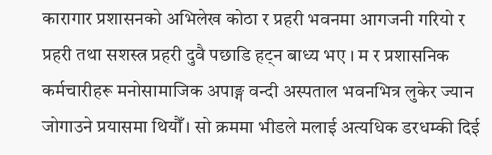कारागार प्रशासनको अभिलेख कोठा र प्रहरी भवनमा आगजनी गरियो र प्रहरी तथा सशस्त्र प्रहरी दुवै पछाडि हट्न बाध्य भए । म र प्रशासनिक कर्मचारीहरू मनोसामाजिक अपाङ्ग वन्दी अस्पताल भवनभित्र लुकेर ज्यान जोगाउने प्रयासमा थियौँ। सो क्रममा भीडले मलाई अत्यधिक डरधम्की दिई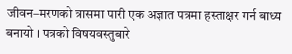जीवन–मरणको त्रासमा पारी एक अज्ञात पत्रमा हस्ताक्षर गर्न बाध्य बनायो । पत्रको विषयवस्तुबारे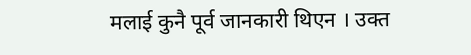मलाई कुनै पूर्व जानकारी थिएन । उक्त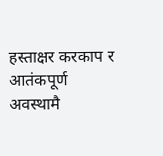हस्ताक्षर करकाप र आतंकपूर्ण अवस्थामै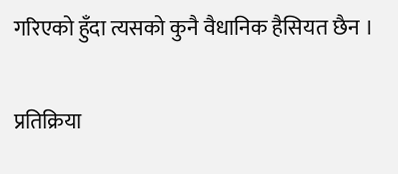गरिएको हुँदा त्यसको कुनै वैधानिक हैसियत छैन ।

प्रतिक्रिया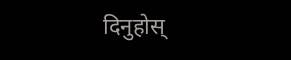दिनुहोस्